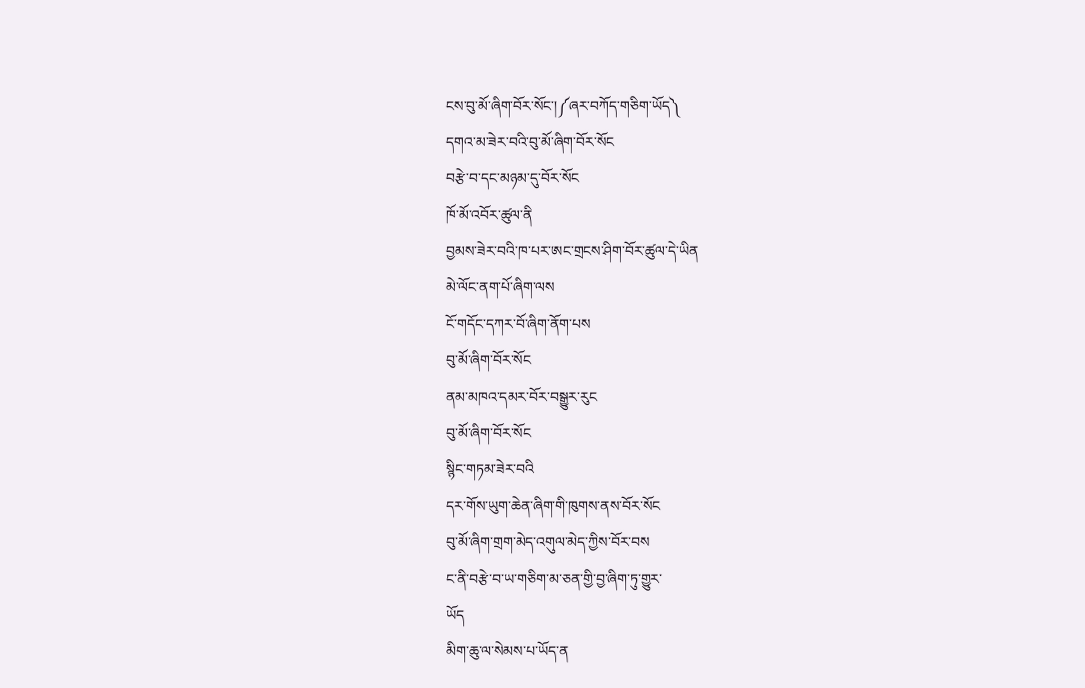ངས་བུ་མོ་ཞིག་བོར་སོང་།༼ཞར་བཀོད་གཅིག་ཡོད༽
དགའ་མ་ཟེར་བའི་བུ་མོ་ཞིག་བོར་སོང
བརྩེ་བ་དང་མཉམ་དུ་བོར་སོང
ཁོ་མོ་འབོར་ཚུལ་ནི
བྱམས་ཟེར་བའི་ཁ་པར་ཨང་གྲངས་ཤིག་བོར་ཚུལ་དེ་ཡིན
མེ་ལོང་ནག་པོ་ཞིག་ལས
ངོ་གདོང་དཀར་བོ་ཞིག་ནོག་པས
བུ་མོ་ཞིག་བོར་སོང
ནམ་མཁའ་དམར་བོར་བསྒྱུར་རུང
བུ་མོ་ཞིག་བོར་སོང
སྙིང་གཏམ་ཟེར་བའི
དར་གོས་ཡུག་ཆེན་ཞིག་གི་ཁུགས་ནས་བོར་སོང
བུ་མོ་ཞིག་གྲག་མེད་འགུལ་མེད་ཀྱིས་བོར་བས
ང་ནི་བརྩེ་བ་ཡ་གཅིག་མ་ཅན་གྱི་བྱ་ཞིག་ཏུ་གྱུར་
ཡོད
མིག་ཆུ་ལ་སེམས་པ་ཡོད་ན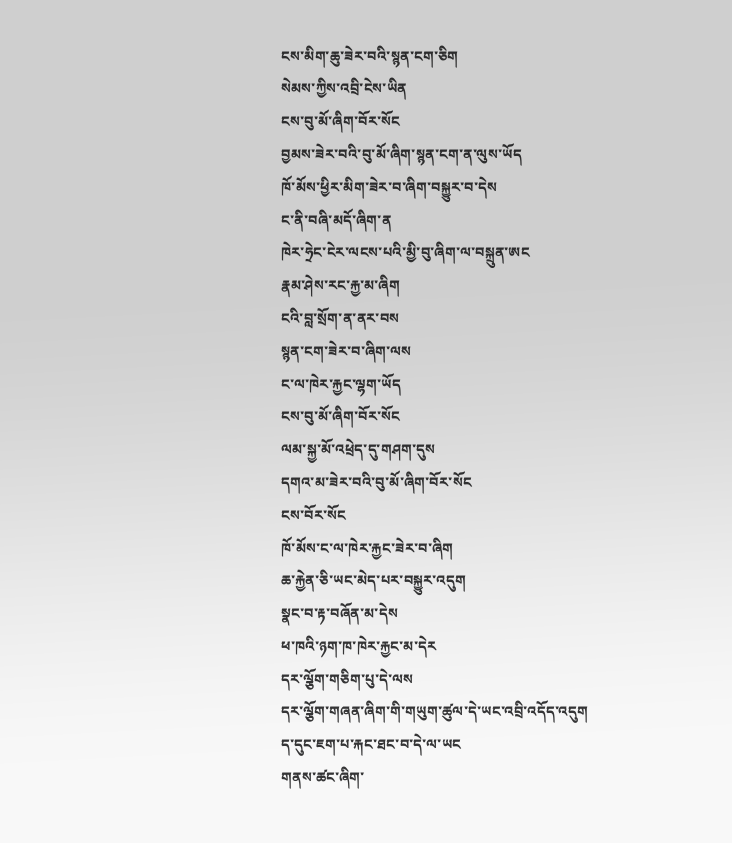ངས་མིག་ཆུ་ཟེར་བའི་སྙན་ངག་ཅིག
སེམས་ཀྱིས་འབྲི་ངེས་ཡིན
ངས་བུ་མོ་ཞིག་བོར་སོང
བྱམས་ཟེར་བའི་བུ་མོ་ཞིག་སྙན་ངག་ན་ལུས་ཡོད
ཁོ་མོས་ཕྱིར་མིག་ཟེར་བ་ཞིག་བསྐྱུར་བ་དེས
ང་ནི་བཞི་མདོ་ཞིག་ན
ཁེར་ཧྲེང་ངེར་ལངས་པའི་མྱི་བུ་ཞིག་ལ་བསྐྲུན་ཨང
རྣམ་ཤེས་རང་རྐྱ་མ་ཞིག
ངའི་བླ་སྲོག་ན་ནར་བས
སྙན་ངག་ཟེར་བ་ཞིག་ལས
ང་ལ་ཁེར་རྐྱང་ལྷག་ཡོད
ངས་བུ་མོ་ཞིག་བོར་སོང
ལམ་སྐྱ་མོ་འཕྲེད་དུ་གཤག་དུས
དགའ་མ་ཟེར་བའི་བུ་མོ་ཞིག་བོར་སོང
ངས་བོར་སོང
ཁོ་མོས་ང་ལ་ཁེར་རྐྱང་ཟེར་བ་ཞིག
ཆ་རྐྱེན་ཅི་ཡང་མེད་པར་བསྐྱུར་འདུག
སྣང་བ་རྟ་བཞོན་མ་དེས
ཕ་ཁའི་ཉག་ཁ་ཁེར་རྐྱང་མ་དེར
དར་ལྕོག་གཅིག་པུ་དེ་ལས
དར་ལྕོག་གཞན་ཞིག་གི་གཡུག་ཚུལ་དེ་ཡང་འབྲི་འདོད་འདུག
ད་དུང་ཇག་པ་རྐང་ཐང་བ་དེ་ལ་ཡང
གནས་ཚང་ཞིག་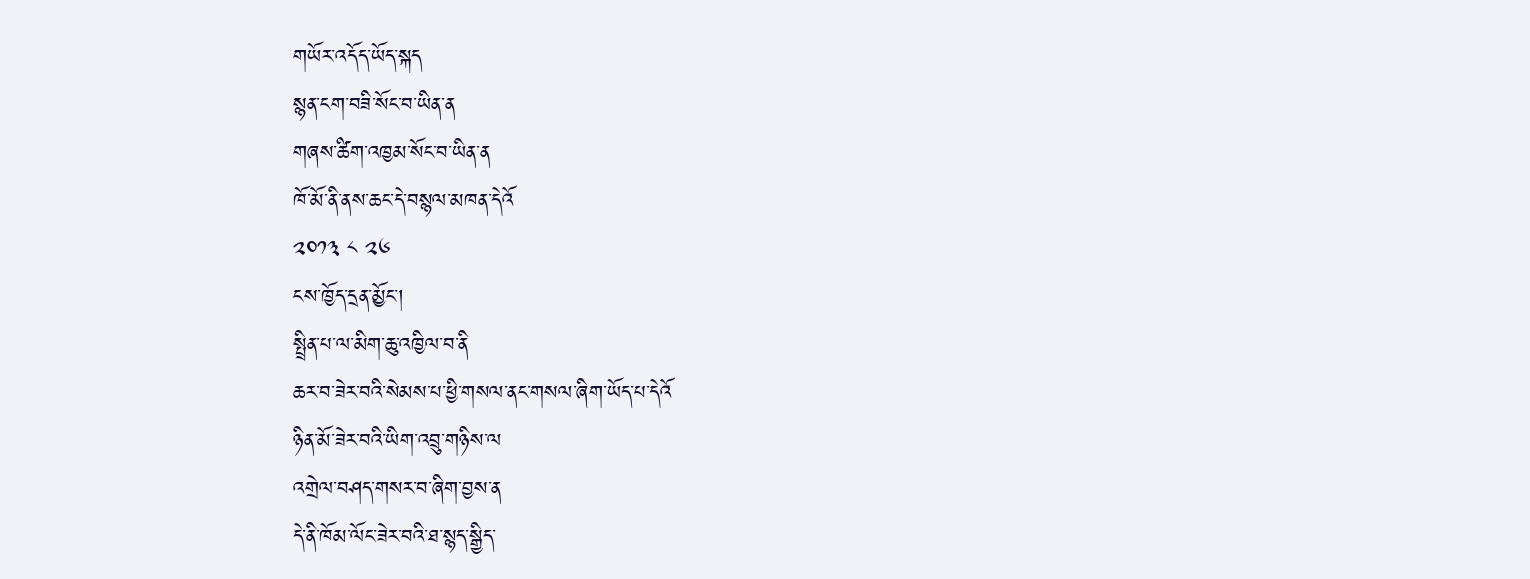གཡོར་འདོད་ཡོད་སྐད
སྙན་ངག་བཟི་སོང་བ་ཡིན་ན
གཞས་ཚིག་འཁྱམ་སོང་བ་ཡིན་ན
ཁོ་མོ་ནི་ནས་ཆང་དེ་བསྙལ་མཁན་དེའོ
༢༠༡༣ ༨ ༢༦
ངས་ཁྱོད་དྲན་མྱོང་།
སྤྲིན་པ་ལ་མིག་ཆུ་འཁྱིལ་བ་ནི
ཆར་བ་ཟེར་བའི་སེམས་པ་ཕྱི་གསལ་ནང་གསལ་ཞིག་ཡོད་པ་དེའོ
ཉིན་མོ་ཟེར་བའི་ཡིག་འབྲུ་གཉིས་ལ
འགྲེལ་བཤད་གསར་བ་ཞིག་བྱས་ན
དེ་ནི་ཁོམ་ལོང་ཟེར་བའི་ཐ་སྙད་སྒྱིད་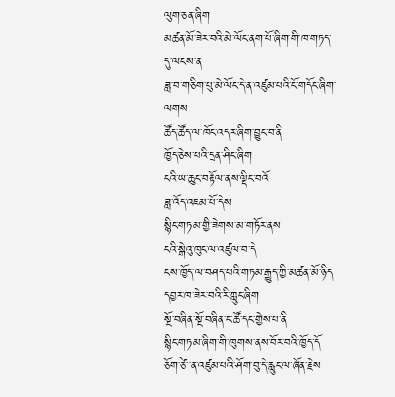ལུག་ཅན་ཞིག
མཚན་མོ་ཟེར་བའི་མེ་ལོང་ནག་པོ་ཞིག་གི་ཁ་གཏད་དུ་ལངས་ན
ཟླ་བ་གཅིག་པུ་མེ་ལོང་དེ་ན་འཛུམ་པའི་ངོ་གདོང་ཞིག་ལགས
ཚོད་ཚོད་ལ་ཁོང་འདར་ཞིག་བྱུང་བ་ནི
ཁྱོད་ཅེས་པའི་དྲན་ཤིང་ཞིག
ངའི་ཡ་ཆུང་བརྟོལ་ནས་ལྡིང་བའོ
ཟླ་འོད་འཇམ་པོ་དེས
སྙིང་གཏམ་གྱི་ཟེགས་མ་གཏོར་ནས
ངའི་སྒེའུ་ཁུང་ལ་འཛུལ་བ་དེ
ངས་ཁྱོད་ལ་བཤད་པའི་གཏམ་རྒྱུད་ཀྱི་མཚན་མོ་ཉིད
དབྱར་ཁ་ཟེར་བའི་རི་ཀླུང་ཞིག
སྔོ་བཞིན་སྔོ་བཞིན་ང་ཚོ་དང་གྱེས་པ་ནི
སྙིང་གཏམ་ཞིག་གི་ཁུགས་ནས་བོར་བའི་ཁྱོད་དོ
ཅོག་ཙེ་་ན་འཛུམ་པའི་ཤོག་བུ་དེ་རླུང་ལ་ཞོན་རྗེས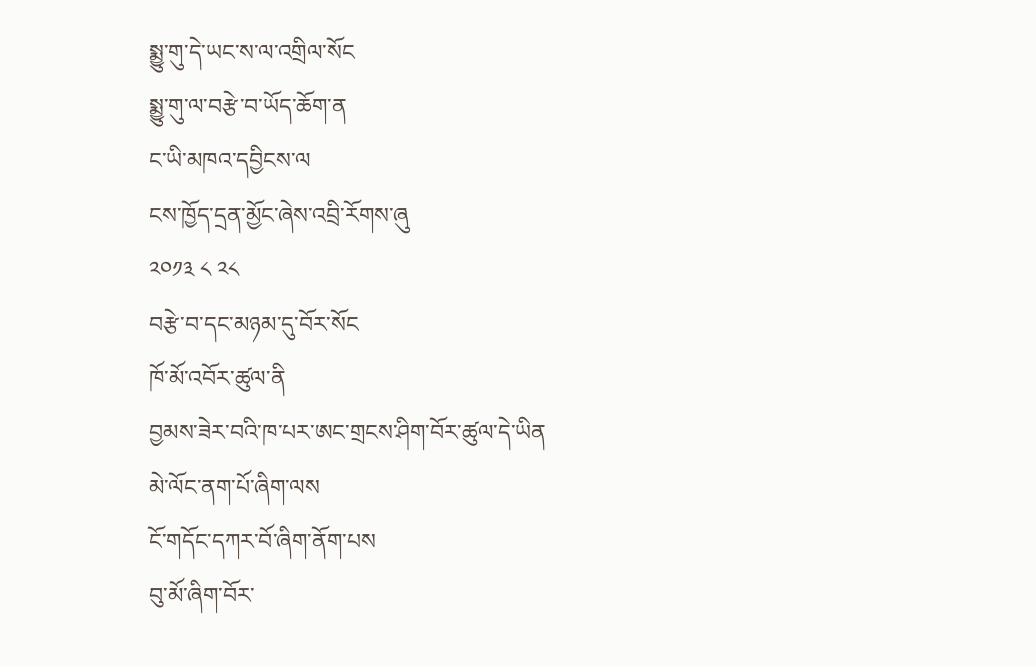སྨྱུ་གུ་དེ་ཡང་ས་ལ་འགྲིལ་སོང
སྨྱུ་གུ་ལ་བརྩེ་བ་ཡོད་ཆོག་ན
ང་ཡི་མཁའ་དབྱིངས་ལ
ངས་ཁྱོད་དྲན་མྱོང་ཞེས་འབྲི་རོགས་ཞུ
༢༠༡༣ ༨ ༢༨
བརྩེ་བ་དང་མཉམ་དུ་བོར་སོང
ཁོ་མོ་འབོར་ཚུལ་ནི
བྱམས་ཟེར་བའི་ཁ་པར་ཨང་གྲངས་ཤིག་བོར་ཚུལ་དེ་ཡིན
མེ་ལོང་ནག་པོ་ཞིག་ལས
ངོ་གདོང་དཀར་བོ་ཞིག་ནོག་པས
བུ་མོ་ཞིག་བོར་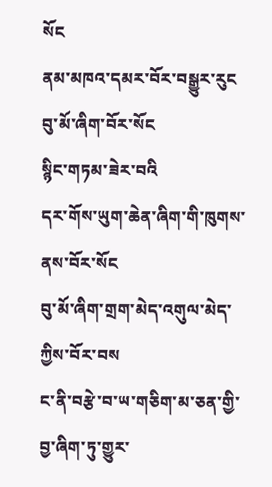སོང
ནམ་མཁའ་དམར་བོར་བསྒྱུར་རུང
བུ་མོ་ཞིག་བོར་སོང
སྙིང་གཏམ་ཟེར་བའི
དར་གོས་ཡུག་ཆེན་ཞིག་གི་ཁུགས་ནས་བོར་སོང
བུ་མོ་ཞིག་གྲག་མེད་འགུལ་མེད་ཀྱིས་བོར་བས
ང་ནི་བརྩེ་བ་ཡ་གཅིག་མ་ཅན་གྱི་བྱ་ཞིག་ཏུ་གྱུར་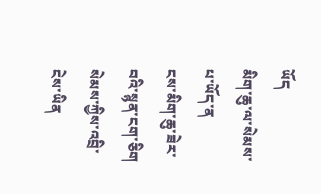ཡོད
མིག་ཆུ་ལ་སེམས་པ་ཡོད་ན
ངས་མིག་ཆུ་ཟེར་བའི་སྙན་ངག་ཅིག
སེམས་ཀྱིས་འབྲི་ངེས་ཡིན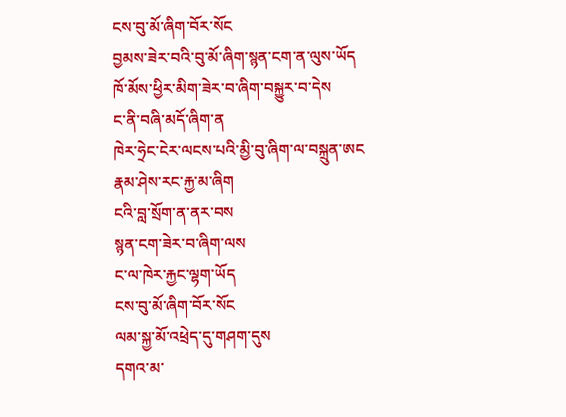ངས་བུ་མོ་ཞིག་བོར་སོང
བྱམས་ཟེར་བའི་བུ་མོ་ཞིག་སྙན་ངག་ན་ལུས་ཡོད
ཁོ་མོས་ཕྱིར་མིག་ཟེར་བ་ཞིག་བསྐྱུར་བ་དེས
ང་ནི་བཞི་མདོ་ཞིག་ན
ཁེར་ཧྲེང་ངེར་ལངས་པའི་མྱི་བུ་ཞིག་ལ་བསྐྲུན་ཨང
རྣམ་ཤེས་རང་རྐྱ་མ་ཞིག
ངའི་བླ་སྲོག་ན་ནར་བས
སྙན་ངག་ཟེར་བ་ཞིག་ལས
ང་ལ་ཁེར་རྐྱང་ལྷག་ཡོད
ངས་བུ་མོ་ཞིག་བོར་སོང
ལམ་སྐྱ་མོ་འཕྲེད་དུ་གཤག་དུས
དགའ་མ་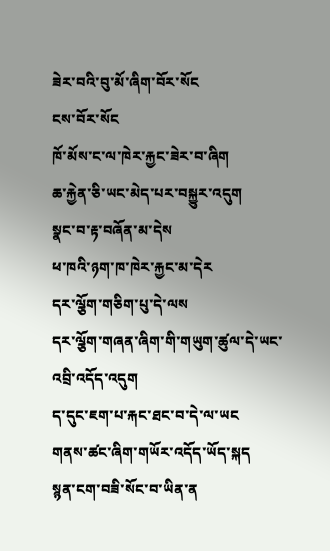ཟེར་བའི་བུ་མོ་ཞིག་བོར་སོང
ངས་བོར་སོང
ཁོ་མོས་ང་ལ་ཁེར་རྐྱང་ཟེར་བ་ཞིག
ཆ་རྐྱེན་ཅི་ཡང་མེད་པར་བསྐྱུར་འདུག
སྣང་བ་རྟ་བཞོན་མ་དེས
ཕ་ཁའི་ཉག་ཁ་ཁེར་རྐྱང་མ་དེར
དར་ལྕོག་གཅིག་པུ་དེ་ལས
དར་ལྕོག་གཞན་ཞིག་གི་གཡུག་ཚུལ་དེ་ཡང་འབྲི་འདོད་འདུག
ད་དུང་ཇག་པ་རྐང་ཐང་བ་དེ་ལ་ཡང
གནས་ཚང་ཞིག་གཡོར་འདོད་ཡོད་སྐད
སྙན་ངག་བཟི་སོང་བ་ཡིན་ན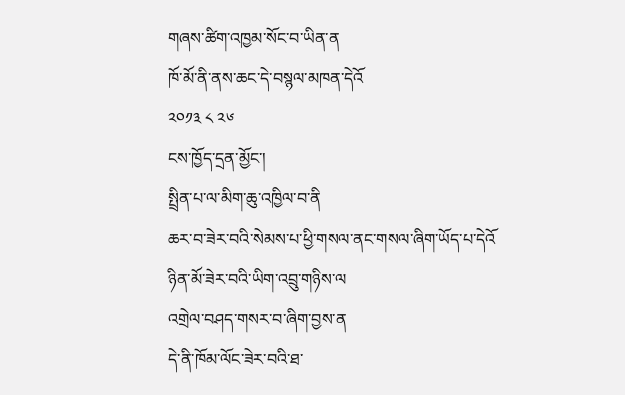གཞས་ཚིག་འཁྱམ་སོང་བ་ཡིན་ན
ཁོ་མོ་ནི་ནས་ཆང་དེ་བསྙལ་མཁན་དེའོ
༢༠༡༣ ༨ ༢༦
ངས་ཁྱོད་དྲན་མྱོང་།
སྤྲིན་པ་ལ་མིག་ཆུ་འཁྱིལ་བ་ནི
ཆར་བ་ཟེར་བའི་སེམས་པ་ཕྱི་གསལ་ནང་གསལ་ཞིག་ཡོད་པ་དེའོ
ཉིན་མོ་ཟེར་བའི་ཡིག་འབྲུ་གཉིས་ལ
འགྲེལ་བཤད་གསར་བ་ཞིག་བྱས་ན
དེ་ནི་ཁོམ་ལོང་ཟེར་བའི་ཐ་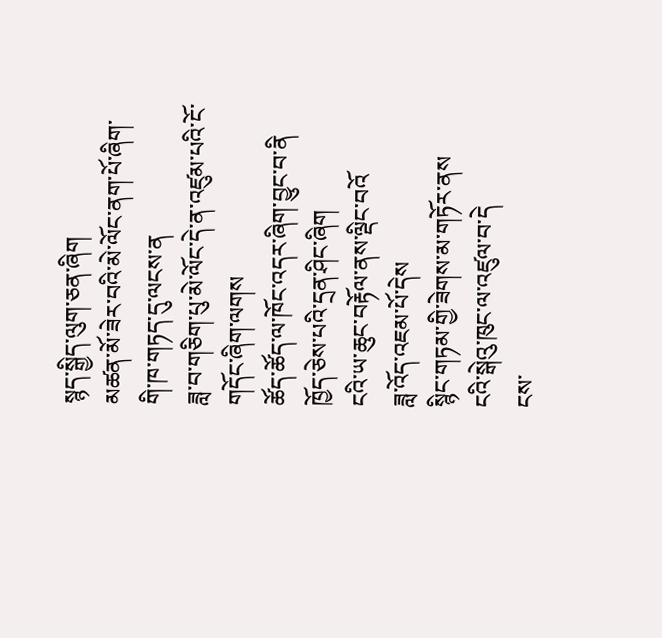སྙད་སྒྱིད་ལུག་ཅན་ཞིག
མཚན་མོ་ཟེར་བའི་མེ་ལོང་ནག་པོ་ཞིག་གི་ཁ་གཏད་དུ་ལངས་ན
ཟླ་བ་གཅིག་པུ་མེ་ལོང་དེ་ན་འཛུམ་པའི་ངོ་གདོང་ཞིག་ལགས
ཚོད་ཚོད་ལ་ཁོང་འདར་ཞིག་བྱུང་བ་ནི
ཁྱོད་ཅེས་པའི་དྲན་ཤིང་ཞིག
ངའི་ཡ་ཆུང་བརྟོལ་ནས་ལྡིང་བའོ
ཟླ་འོད་འཇམ་པོ་དེས
སྙིང་གཏམ་གྱི་ཟེགས་མ་གཏོར་ནས
ངའི་སྒེའུ་ཁུང་ལ་འཛུལ་བ་དེ
ངས་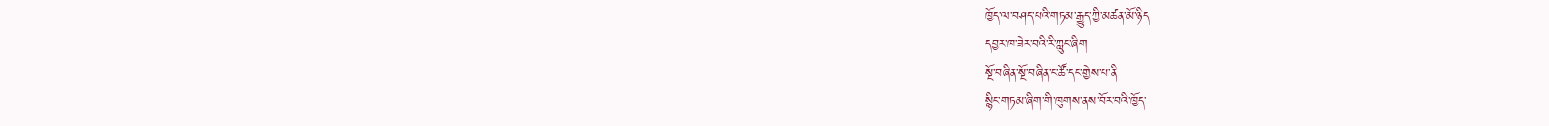ཁྱོད་ལ་བཤད་པའི་གཏམ་རྒྱུད་ཀྱི་མཚན་མོ་ཉིད
དབྱར་ཁ་ཟེར་བའི་རི་ཀླུང་ཞིག
སྔོ་བཞིན་སྔོ་བཞིན་ང་ཚོ་དང་གྱེས་པ་ནི
སྙིང་གཏམ་ཞིག་གི་ཁུགས་ནས་བོར་བའི་ཁྱོད་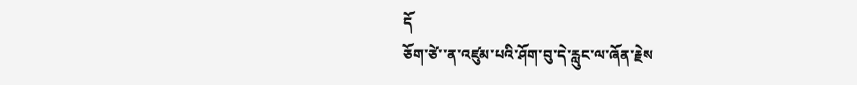དོ
ཅོག་ཙེ་་ན་འཛུམ་པའི་ཤོག་བུ་དེ་རླུང་ལ་ཞོན་རྗེས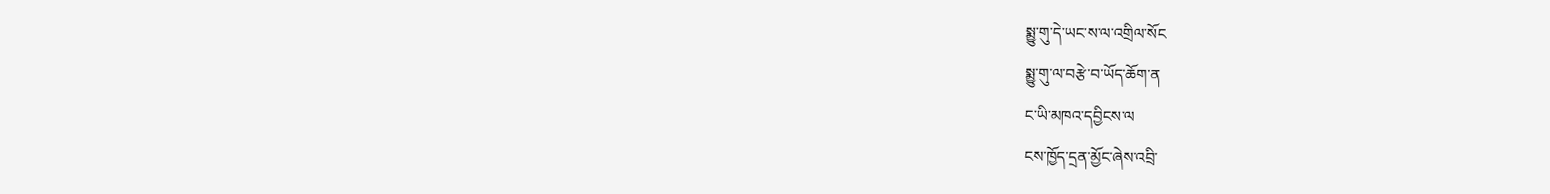སྨྱུ་གུ་དེ་ཡང་ས་ལ་འགྲིལ་སོང
སྨྱུ་གུ་ལ་བརྩེ་བ་ཡོད་ཆོག་ན
ང་ཡི་མཁའ་དབྱིངས་ལ
ངས་ཁྱོད་དྲན་མྱོང་ཞེས་འབྲི་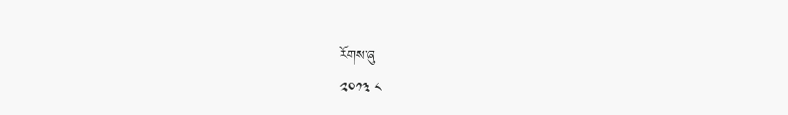རོགས་ཞུ
༢༠༡༣ ༨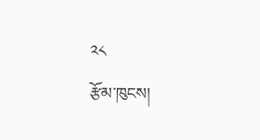༢༨
རྩོམ་ཁུངས།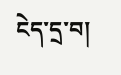ངེད་དྲ་བ།